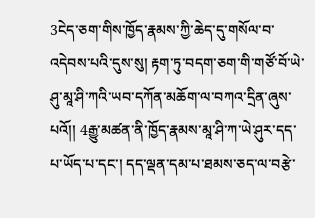3ངེད་ཅག་གིས་ཁྱོད་རྣམས་ཀྱི་ཆེད་དུ་གསོལ་བ་འདེབས་པའི་དུས་སུ། རྟག་ཏུ་བདག་ཅག་གི་གཙོ་བོ་ཡེ་ཤུ་མཱ་ཤི་ཀའི་ཡབ་དཀོན་མཆོག་ལ་བཀའ་དྲིན་ཞུས་པའོ།། 4རྒྱུ་མཚན་ནི་ཁྱོད་རྣམས་མཱ་ཤི་ཀ་ཡེ་ཤུར་དད་པ་ཡོད་པ་དང་། དད་ལྡན་དམ་པ་ཐམས་ཅད་ལ་བརྩེ་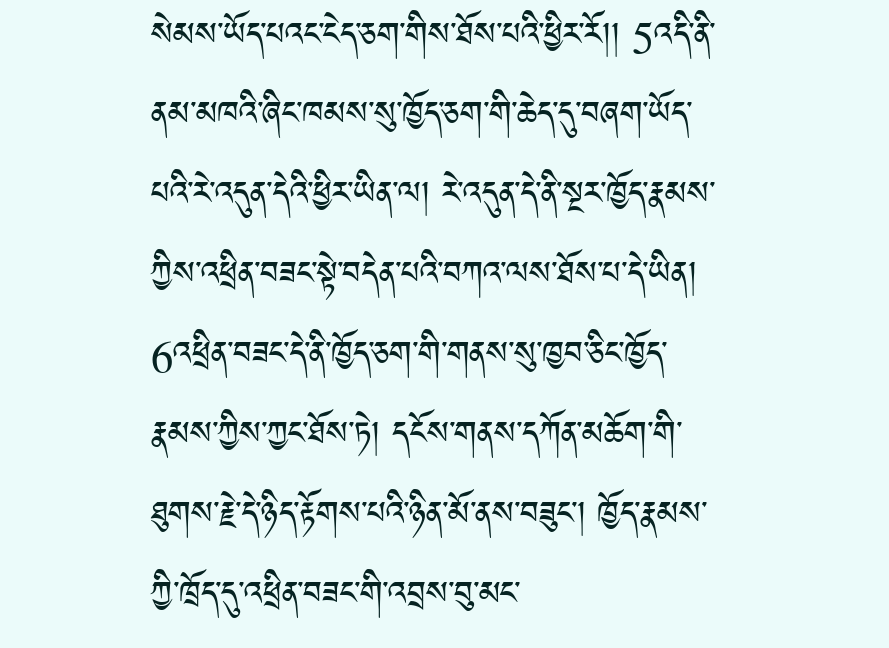སེམས་ཡོད་པའང་ངེད་ཅག་གིས་ཐོས་པའི་ཕྱིར་རོ།། 5འདི་ནི་ནམ་མཁའི་ཞིང་ཁམས་སུ་ཁྱོད་ཅག་གི་ཆེད་དུ་བཞག་ཡོད་པའི་རེ་འདུན་དེའི་ཕྱིར་ཡིན་ལ། རེ་འདུན་དེ་ནི་སྔར་ཁྱོད་རྣམས་ཀྱིས་འཕྲིན་བཟང་སྟེ་བདེན་པའི་བཀའ་ལས་ཐོས་པ་དེ་ཡིན། 6འཕྲིན་བཟང་དེ་ནི་ཁྱོད་ཅག་གི་གནས་སུ་ཁྱབ་ཅིང་ཁྱོད་རྣམས་ཀྱིས་ཀྱང་ཐོས་ཏེ། དངོས་གནས་དཀོན་མཆོག་གི་ཐུགས་རྗེ་དེ་ཉིད་རྟོགས་པའི་ཉིན་མོ་ནས་བཟུང་། ཁྱོད་རྣམས་ཀྱི་ཁྲོད་དུ་འཕྲིན་བཟང་གི་འབྲས་བུ་མང་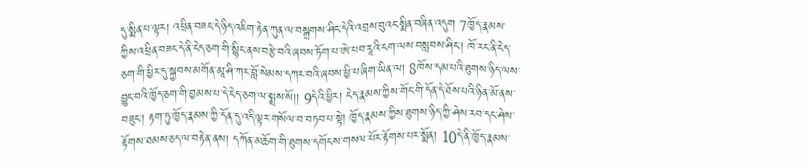དུ་སྨིན་པ་ལྟར། འཕྲིན་བཟང་དེ་ཉིད་འཇིག་རྟེན་ཀུན་ལ་བསྒྲགས་ཤིང་དེའི་འབྲས་བུའང་སྨིན་བཞིན་འདུག 7ཁྱོད་རྣམས་ཀྱིས་འཕྲིན་བཟང་དེ་ནི་ངེད་ཅག་གི་སྙིང་ནས་བརྩེ་བའི་ཞབས་ཏོག་པ་ཨེ་པབ་རཱའི་ངག་ལས་བསླབས་ཤིང་། ཁོ་རང་ནི་ངེད་ཅག་གི་ཕྱིར་དུ་སྐྱབས་མགོན་མཱ་ཤི་ཀར་བློ་སེམས་དཀར་བའི་ཞབས་ཕྱི་པ་ཞིག་ཡིན་ལ། 8ཁོས་དམ་པའི་ཐུགས་ཉིད་ལས་བྱུང་བའི་ཁྱོད་ཅག་གི་བྱམས་པ་དེ་ངེད་ཅག་ལ་སྨྲས་སོ།། 9དེའི་ཕྱིར། ངེད་རྣམས་ཀྱིས་གོང་གི་དོན་དེ་ཐོས་པའི་ཉིན་མོ་ནས་བཟུང་། རྟག་ཏུ་ཁྱོད་རྣམས་ཀྱི་དོན་དུ་འདི་ལྟར་གསོལ་བ་བཏབ་པ་སྟེ། ཁྱོད་རྣམས་ཀྱིས་ཐུགས་ཉིད་ཀྱི་ཤེས་རབ་དང་ཤེས་རྟོགས་ཐམས་ཅད་ལ་བརྟེན་ནས། དཀོན་མཆོག་གི་ཐུགས་དགོངས་གསལ་པོར་རྟོགས་པར་སྨོན། 10དེ་ནི་ཁྱོད་རྣམས་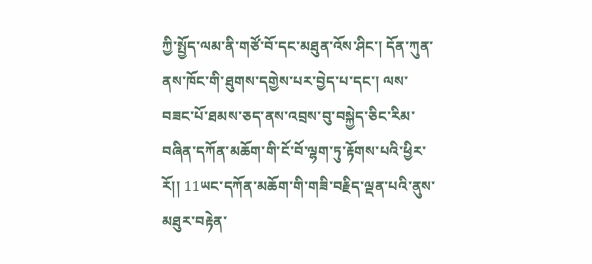ཀྱི་སྤྱོད་ལམ་ནི་གཙོ་བོ་དང་མཐུན་འོས་ཤིང་། དོན་ཀུན་ནས་ཁོང་གི་ཐུགས་དགྱེས་པར་བྱེད་པ་དང་། ལས་བཟང་པོ་ཐམས་ཅད་ནས་འབྲས་བུ་བསྐྱེད་ཅིང་རིམ་བཞིན་དཀོན་མཆོག་གི་ངོ་བོ་ལྷག་ཏུ་རྟོགས་པའི་ཕྱིར་རོ།། 11ཡང་དཀོན་མཆོག་གི་གཟི་བརྗིད་ལྡན་པའི་ནུས་མཐུར་བརྟེན་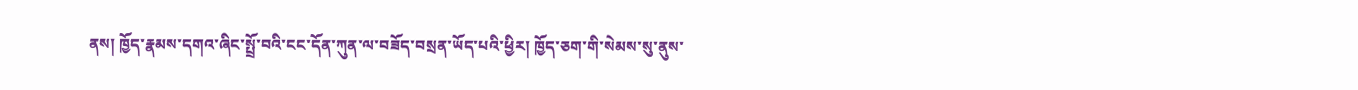ནས། ཁྱོད་རྣམས་དགའ་ཞིང་སྤྲོ་བའི་ངང་དོན་ཀུན་ལ་བཟོད་བསྲན་ཡོད་པའི་ཕྱིར། ཁྱོད་ཅག་གི་སེམས་སུ་ནུས་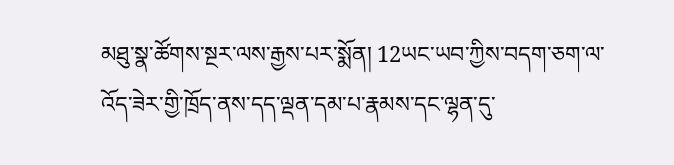མཐུ་སྣ་ཚོགས་སྔར་ལས་རྒྱས་པར་སྨོན། 12ཡང་ཡབ་ཀྱིས་བདག་ཅག་ལ་འོད་ཟེར་གྱི་ཁྲོད་ནས་དད་ལྡན་དམ་པ་རྣམས་དང་ལྷན་དུ་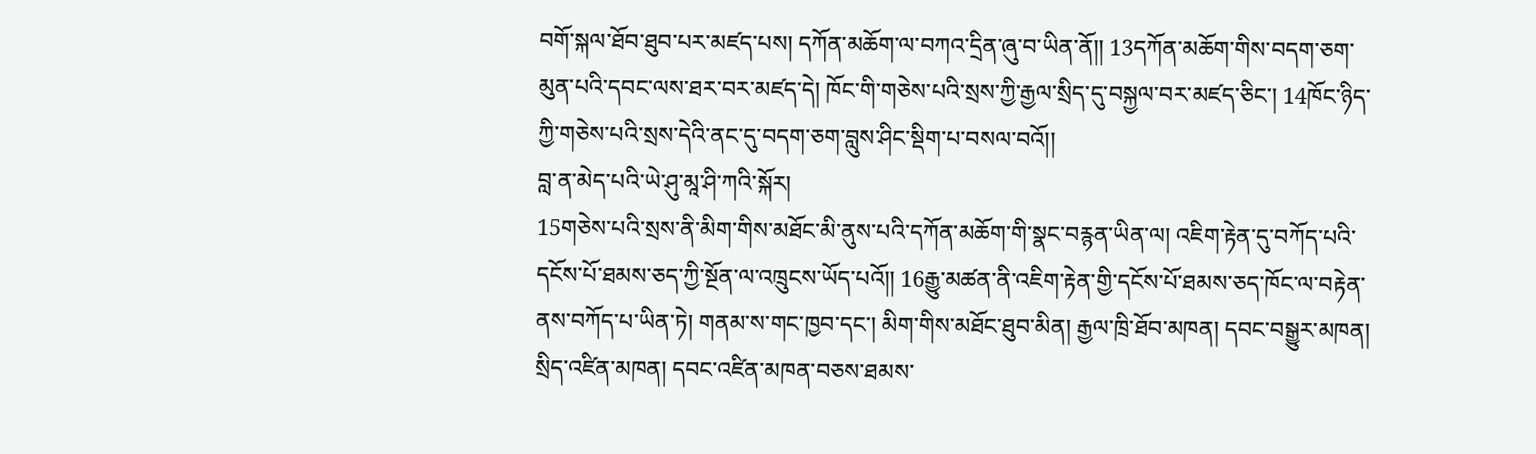བགོ་སྐལ་ཐོབ་ཐུབ་པར་མཛད་པས། དཀོན་མཆོག་ལ་བཀའ་དྲིན་ཞུ་བ་ཡིན་ནོ།། 13དཀོན་མཆོག་གིས་བདག་ཅག་མུན་པའི་དབང་ལས་ཐར་བར་མཛད་དེ། ཁོང་གི་གཅེས་པའི་སྲས་ཀྱི་རྒྱལ་སྲིད་དུ་བསྐྱལ་བར་མཛད་ཅིང་། 14ཁོང་ཉིད་ཀྱི་གཅེས་པའི་སྲས་དེའི་ནང་དུ་བདག་ཅག་བླུས་ཤིང་སྡིག་པ་བསལ་བའོ།།
བླ་ན་མེད་པའི་ཡེ་ཤུ་མཱ་ཤི་ཀའི་སྐོར།
15གཅེས་པའི་སྲས་ནི་མིག་གིས་མཐོང་མི་ནུས་པའི་དཀོན་མཆོག་གི་སྣང་བརྙན་ཡིན་ལ། འཇིག་རྟེན་དུ་བཀོད་པའི་དངོས་པོ་ཐམས་ཅད་ཀྱི་སྔོན་ལ་འཁྲུངས་ཡོད་པའོ།། 16རྒྱུ་མཚན་ནི་འཇིག་རྟེན་གྱི་དངོས་པོ་ཐམས་ཅད་ཁོང་ལ་བརྟེན་ནས་བཀོད་པ་ཡིན་ཏེ། གནམ་ས་གང་ཁྱབ་དང་། མིག་གིས་མཐོང་ཐུབ་མིན། རྒྱལ་ཁྲི་ཐོབ་མཁན། དབང་བསྒྱུར་མཁན། སྲིད་འཛིན་མཁན། དབང་འཛིན་མཁན་བཅས་ཐམས་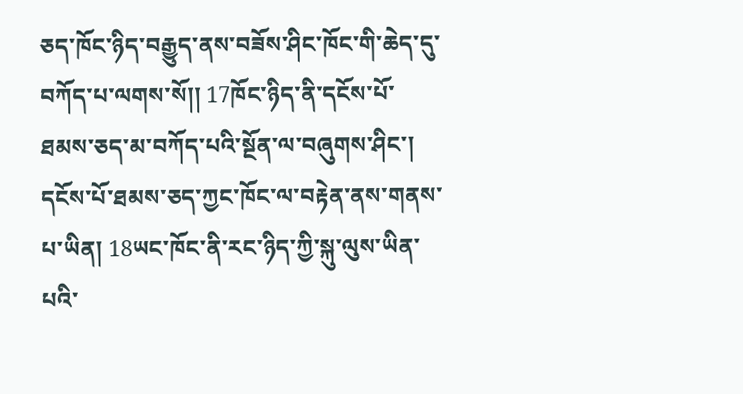ཅད་ཁོང་ཉིད་བརྒྱུད་ནས་བཟོས་ཤིང་ཁོང་གི་ཆེད་དུ་བཀོད་པ་ལགས་སོ།། 17ཁོང་ཉིད་ནི་དངོས་པོ་ཐམས་ཅད་མ་བཀོད་པའི་སྔོན་ལ་བཞུགས་ཤིང་། དངོས་པོ་ཐམས་ཅད་ཀྱང་ཁོང་ལ་བརྟེན་ནས་གནས་པ་ཡིན། 18ཡང་ཁོང་ནི་རང་ཉིད་ཀྱི་སྐུ་ལུས་ཡིན་པའི་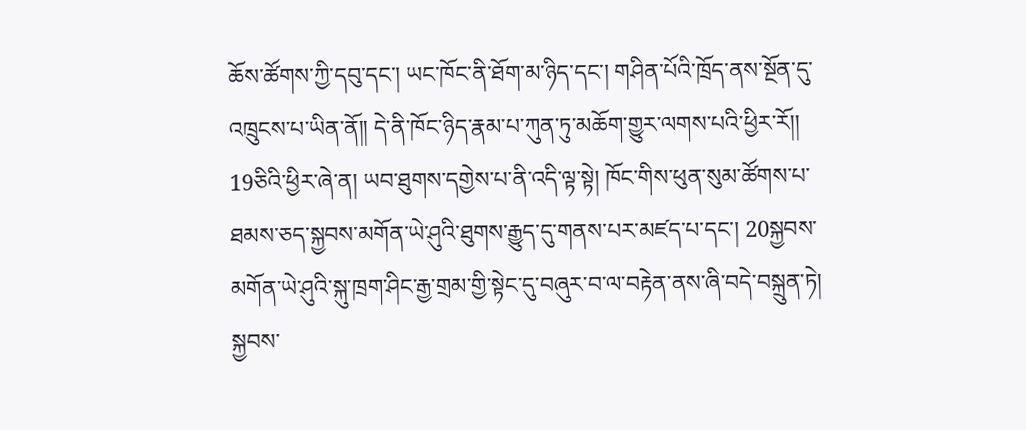ཆོས་ཚོགས་ཀྱི་དབུ་དང་། ཡང་ཁོང་ནི་ཐོག་མ་ཉིད་དང་། གཤིན་པོའི་ཁྲོད་ནས་སྔོན་དུ་འཁྲུངས་པ་ཡིན་ནོ༎ དེ་ནི་ཁོང་ཉིད་རྣམ་པ་ཀུན་ཏུ་མཆོག་གྱུར་ལགས་པའི་ཕྱིར་རོ།། 19ཅིའི་ཕྱིར་ཞེ་ན། ཡབ་ཐུགས་དགྱེས་པ་ནི་འདི་ལྟ་སྟེ། ཁོང་གིས་ཕུན་སུམ་ཚོགས་པ་ཐམས་ཅད་སྐྱབས་མགོན་ཡེ་ཤུའི་ཐུགས་རྒྱུད་དུ་གནས་པར་མཛད་པ་དང་། 20སྐྱབས་མགོན་ཡེ་ཤུའི་སྐུ་ཁྲག་ཤིང་རྒྱ་གྲམ་གྱི་སྟེང་དུ་བཞུར་བ་ལ་བརྟེན་ནས་ཞི་བདེ་བསྐྲུན་ཏེ། སྐྱབས་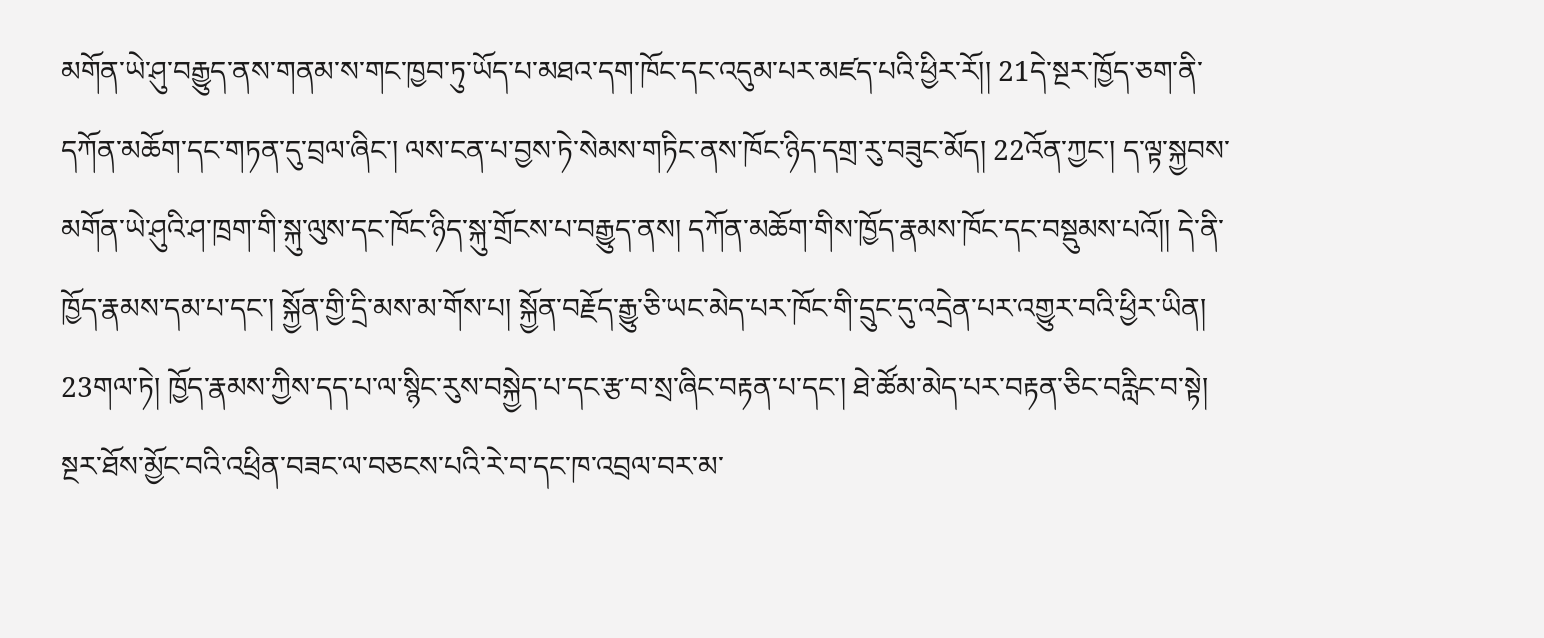མགོན་ཡེ་ཤུ་བརྒྱུད་ནས་གནམ་ས་གང་ཁྱབ་ཏུ་ཡོད་པ་མཐའ་དག་ཁོང་དང་འདུམ་པར་མཛད་པའི་ཕྱིར་རོ།། 21དེ་སྔར་ཁྱོད་ཅག་ནི་དཀོན་མཆོག་དང་གཏན་དུ་བྲལ་ཞིང་། ལས་ངན་པ་བྱས་ཏེ་སེམས་གཏིང་ནས་ཁོང་ཉིད་དགྲ་རུ་བཟུང་མོད། 22འོན་ཀྱང་། ད་ལྟ་སྐྱབས་མགོན་ཡེ་ཤུའི་ཤ་ཁྲག་གི་སྐུ་ལུས་དང་ཁོང་ཉིད་སྐུ་གྲོངས་པ་བརྒྱུད་ནས། དཀོན་མཆོག་གིས་ཁྱོད་རྣམས་ཁོང་དང་བསྡུམས་པའོ།། དེ་ནི་ཁྱོད་རྣམས་དམ་པ་དང་། སྐྱོན་གྱི་དྲི་མས་མ་གོས་པ། སྐྱོན་བརྗོད་རྒྱུ་ཅི་ཡང་མེད་པར་ཁོང་གི་དྲུང་དུ་འདྲེན་པར་འགྱུར་བའི་ཕྱིར་ཡིན། 23གལ་ཏེ། ཁྱོད་རྣམས་ཀྱིས་དད་པ་ལ་སྙིང་རུས་བསྐྱེད་པ་དང་རྩ་བ་སྲ་ཞིང་བརྟན་པ་དང་། ཐེ་ཚོམ་མེད་པར་བརྟན་ཅིང་བརླིང་བ་སྟེ། སྔར་ཐོས་མྱོང་བའི་འཕྲིན་བཟང་ལ་བཅངས་པའི་རེ་བ་དང་ཁ་འབྲལ་བར་མ་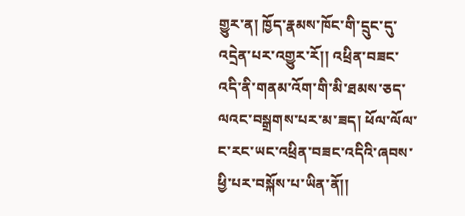གྱུར་ན། ཁྱོད་རྣམས་ཁོང་གི་དྲུང་དུ་འདྲེན་པར་འགྱུར་རོ།། འཕྲིན་བཟང་འདི་ནི་གནམ་འོག་གི་མི་ཐམས་ཅད་ལའང་བསྒྲགས་པར་མ་ཟད། ཕོལ་ལོལ་ང་རང་ཡང་འཕྲིན་བཟང་འདིའི་ཞབས་ཕྱི་པར་བསྐོས་པ་ཡིན་ནོ།།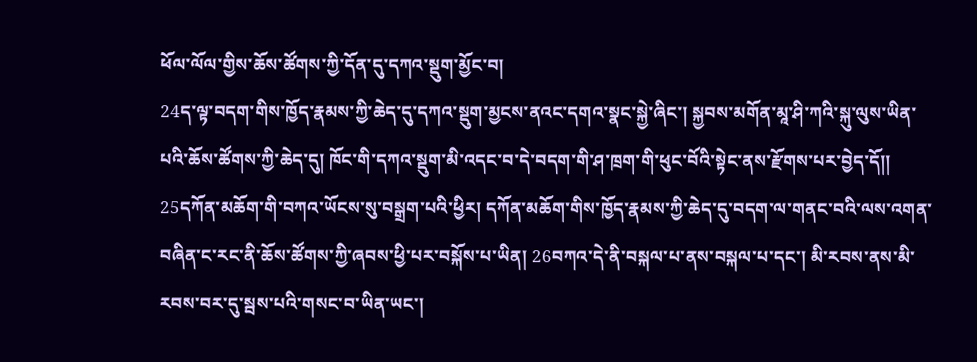ཕོལ་ལོལ་གྱིས་ཆོས་ཚོགས་ཀྱི་དོན་དུ་དཀའ་སྡུག་མྱོང་བ།
24ད་ལྟ་བདག་གིས་ཁྱོད་རྣམས་ཀྱི་ཆེད་དུ་དཀའ་སྡུག་མྱངས་ནའང་དགའ་སྣང་སྐྱེ་ཞིང་། སྐྱབས་མགོན་མཱ་ཤི་ཀའི་སྐུ་ལུས་ཡིན་པའི་ཆོས་ཚོགས་ཀྱི་ཆེད་དུ། ཁོང་གི་དཀའ་སྡུག་མི་འདང་བ་དེ་བདག་གི་ཤ་ཁྲག་གི་ཕུང་བོའི་སྟེང་ནས་རྫོགས་པར་བྱེད་དོ།། 25དཀོན་མཆོག་གི་བཀའ་ཡོངས་སུ་བསྒྲག་པའི་ཕྱིར། དཀོན་མཆོག་གིས་ཁྱོད་རྣམས་ཀྱི་ཆེད་དུ་བདག་ལ་གནང་བའི་ལས་འགན་བཞིན་ང་རང་ནི་ཆོས་ཚོགས་ཀྱི་ཞབས་ཕྱི་པར་བསྐོས་པ་ཡིན། 26བཀའ་དེ་ནི་བསྐལ་པ་ནས་བསྐལ་པ་དང་། མི་རབས་ནས་མི་རབས་བར་དུ་སྦས་པའི་གསང་བ་ཡིན་ཡང་།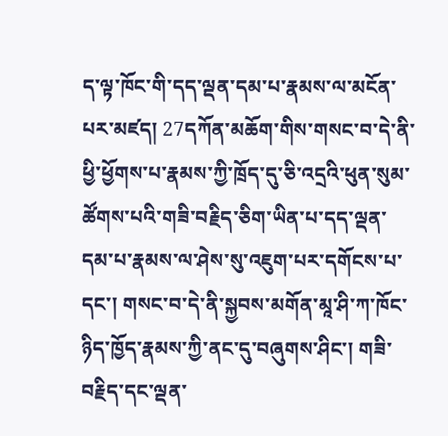ད་ལྟ་ཁོང་གི་དད་ལྡན་དམ་པ་རྣམས་ལ་མངོན་པར་མཛད། 27དཀོན་མཆོག་གིས་གསང་བ་དེ་ནི་ཕྱི་ཕྱོགས་པ་རྣམས་ཀྱི་ཁྲོད་དུ་ཅི་འདྲའི་ཕུན་སུམ་ཚོགས་པའི་གཟི་བརྗིད་ཅིག་ཡིན་པ་དད་ལྡན་དམ་པ་རྣམས་ལ་ཤེས་སུ་འཇུག་པར་དགོངས་པ་དང་། གསང་བ་དེ་ནི་སྐྱབས་མགོན་མཱ་ཤི་ཀ་ཁོང་ཉིད་ཁྱོད་རྣམས་ཀྱི་ནང་དུ་བཞུགས་ཤིང་། གཟི་བརྗིད་དང་ལྡན་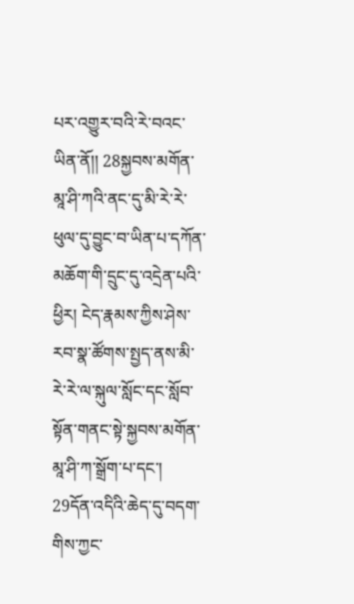པར་འགྱུར་བའི་རེ་བའང་ཡིན་ནོ།། 28སྐྱབས་མགོན་མཱ་ཤི་ཀའི་ནང་དུ་མི་རེ་རེ་ཕུལ་དུ་བྱུང་བ་ཡིན་པ་དཀོན་མཆོག་གི་དྲུང་དུ་འདྲེན་པའི་ཕྱིར། ངེད་རྣམས་ཀྱིས་ཤེས་རབ་སྣ་ཚོགས་སྤྱད་ནས་མི་རེ་རེ་ལ་སྐུལ་སློང་དང་སློབ་སྟོན་གནང་སྟེ་སྐྱབས་མགོན་མཱ་ཤི་ཀ་སྒྲོག་པ་དང་། 29དོན་འདིའི་ཆེད་དུ་བདག་གིས་ཀྱང་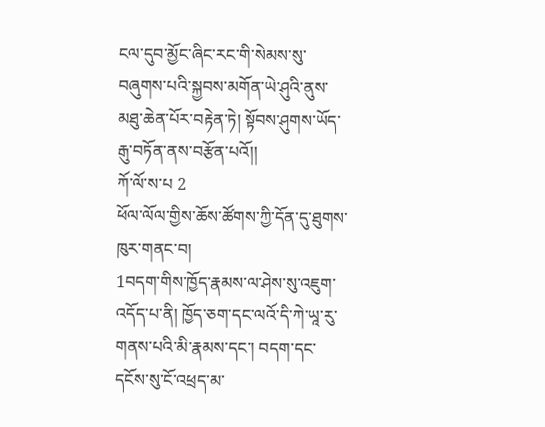ངལ་དུབ་མྱོང་ཞིང་རང་གི་སེམས་སུ་བཞུགས་པའི་སྐྱབས་མགོན་ཡེ་ཤུའི་ནུས་མཐུ་ཆེན་པོར་བརྟེན་ཏེ། སྟོབས་ཤུགས་ཡོད་རྒུ་བཏོན་ནས་བརྩོན་པའོ།།
ཀོ་ལོ་ས་པ 2
ཕོལ་ལོལ་གྱིས་ཆོས་ཚོགས་ཀྱི་དོན་དུ་ཐུགས་ཁུར་གནང་བ།
1བདག་གིས་ཁྱོད་རྣམས་ལ་ཤེས་སུ་འཇུག་འདོད་པ་ནི། ཁྱོད་ཅག་དང་ལའོ་དི་ཀེ་ཡཱ་རུ་གནས་པའི་མི་རྣམས་དང་། བདག་དང་དངོས་སུ་ངོ་འཕྲད་མ་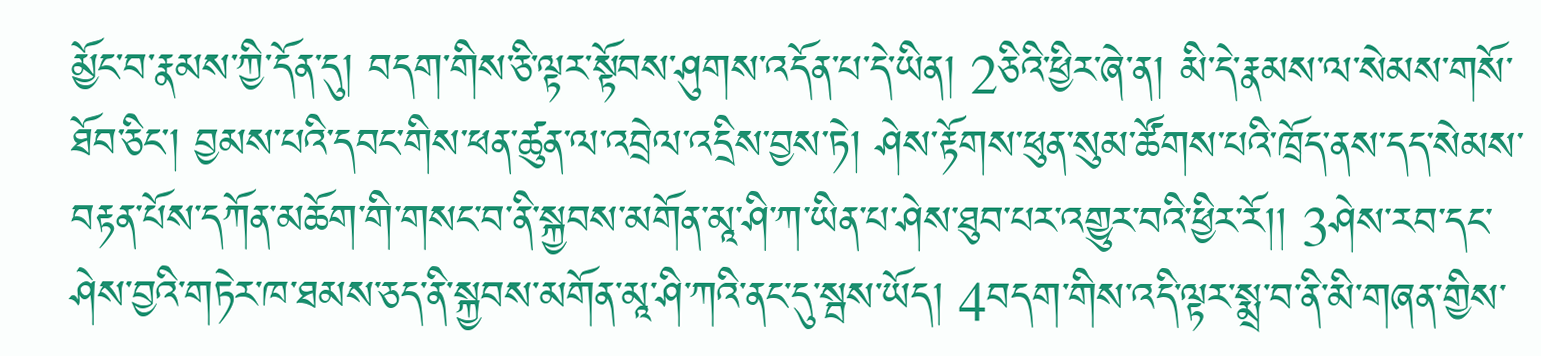མྱོང་བ་རྣམས་ཀྱི་དོན་དུ། བདག་གིས་ཅི་ལྟར་སྟོབས་ཤུགས་འདོན་པ་དེ་ཡིན། 2ཅིའི་ཕྱིར་ཞེ་ན། མི་དེ་རྣམས་ལ་སེམས་གསོ་ཐོབ་ཅིང་། བྱམས་པའི་དབང་གིས་ཕན་ཚུན་ལ་འབྲེལ་འདྲིས་བྱས་ཏེ། ཤེས་རྟོགས་ཕུན་སུམ་ཚོགས་པའི་ཁྲོད་ནས་དད་སེམས་བརྟན་པོས་དཀོན་མཆོག་གི་གསང་བ་ནི་སྐྱབས་མགོན་མཱ་ཤི་ཀ་ཡིན་པ་ཤེས་ཐུབ་པར་འགྱུར་བའི་ཕྱིར་རོ།། 3ཤེས་རབ་དང་ཤེས་བྱའི་གཏེར་ཁ་ཐམས་ཅད་ནི་སྐྱབས་མགོན་མཱ་ཤི་ཀའི་ནང་དུ་སྦས་ཡོད། 4བདག་གིས་འདི་ལྟར་སྨྲ་བ་ནི་མི་གཞན་གྱིས་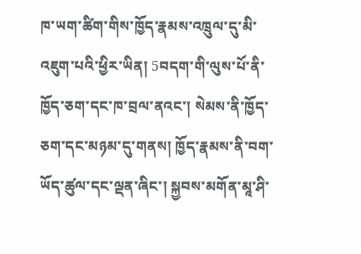ཁ་ཡག་ཚིག་གིས་ཁྱོད་རྣམས་འཁྲུལ་དུ་མི་འཇུག་པའི་ཕྱིར་ཡིན། 5བདག་གི་ལུས་པོ་ནི་ཁྱོད་ཅག་དང་ཁ་བྲལ་ནའང་། སེམས་ནི་ཁྱོད་ཅག་དང་མཉམ་དུ་གནས། ཁྱོད་རྣམས་ནི་བག་ཡོད་ཚུལ་དང་ལྡན་ཞིང་། སྐྱབས་མགོན་མཱ་ཤི་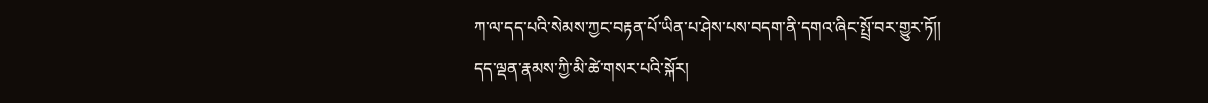ཀ་ལ་དད་པའི་སེམས་ཀྱང་བརྟན་པོ་ཡིན་པ་ཤེས་པས་བདག་ནི་དགའ་ཞིང་སྤྲོ་བར་གྱུར་ཏོ།།
དད་ལྡན་རྣམས་ཀྱི་མི་ཚེ་གསར་པའི་སྐོར།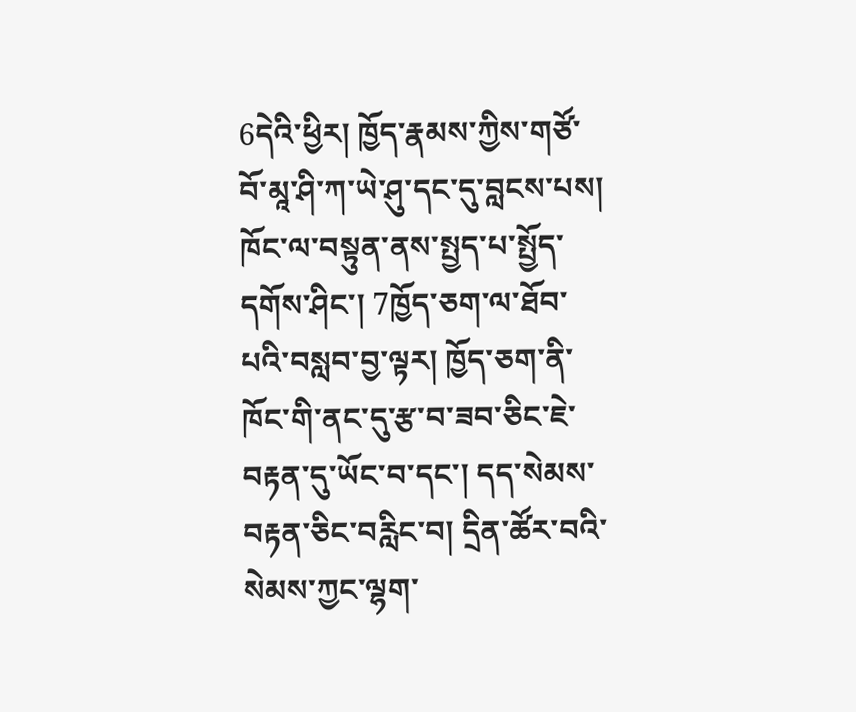6དེའི་ཕྱིར། ཁྱོད་རྣམས་ཀྱིས་གཙོ་བོ་མཱ་ཤི་ཀ་ཡེ་ཤུ་དང་དུ་བླངས་པས། ཁོང་ལ་བསྟུན་ནས་སྤྱད་པ་སྤྱོད་དགོས་ཤིང་། 7ཁྱོད་ཅག་ལ་ཐོབ་པའི་བསླབ་བྱ་ལྟར། ཁྱོད་ཅག་ནི་ཁོང་གི་ནང་དུ་རྩ་བ་ཟབ་ཅིང་ཇེ་བརྟན་དུ་ཡོང་བ་དང་། དད་སེམས་བརྟན་ཅིང་བརླིང་བ། དྲིན་ཚོར་བའི་སེམས་ཀྱང་ལྷག་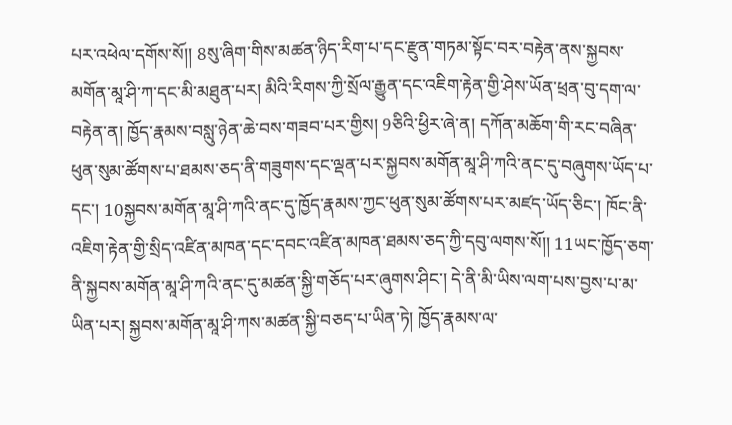པར་འཕེལ་དགོས་སོ།། 8སུ་ཞིག་གིས་མཚན་ཉིད་རིག་པ་དང་རྫུན་གཏམ་སྟོང་བར་བརྟེན་ནས་སྐྱབས་མགོན་མཱ་ཤི་ཀ་དང་མི་མཐུན་པར། མིའི་རིགས་ཀྱི་སྲོལ་རྒྱུན་དང་འཇིག་རྟེན་གྱི་ཤེས་ཡོན་ཕྲན་བུ་དག་ལ་བརྟེན་ན། ཁྱོད་རྣམས་བསླུ་ཉེན་ཆེ་བས་གཟབ་པར་གྱིས། 9ཅིའི་ཕྱིར་ཞེ་ན། དཀོན་མཆོག་གི་རང་བཞིན་ཕུན་སུམ་ཚོགས་པ་ཐམས་ཅད་ནི་གཟུགས་དང་ལྡན་པར་སྐྱབས་མགོན་མཱ་ཤི་ཀའི་ནང་དུ་བཞུགས་ཡོད་པ་དང་། 10སྐྱབས་མགོན་མཱ་ཤི་ཀའི་ནང་དུ་ཁྱོད་རྣམས་ཀྱང་ཕུན་སུམ་ཚོགས་པར་མཛད་ཡོད་ཅིང་། ཁོང་ནི་འཇིག་རྟེན་གྱི་སྲིད་འཛིན་མཁན་དང་དབང་འཛིན་མཁན་ཐམས་ཅད་ཀྱི་དབུ་ལགས་སོ།། 11ཡང་ཁྱོད་ཅག་ནི་སྐྱབས་མགོན་མཱ་ཤི་ཀའི་ནང་དུ་མཚན་སྐྱི་གཅོད་པར་ཞུགས་ཤིང་། དེ་ནི་མི་ཡིས་ལག་པས་བྱས་པ་མ་ཡིན་པར། སྐྱབས་མགོན་མཱ་ཤི་ཀས་མཚན་སྐྱི་བཅད་པ་ཡིན་ཏེ། ཁྱོད་རྣམས་ལ་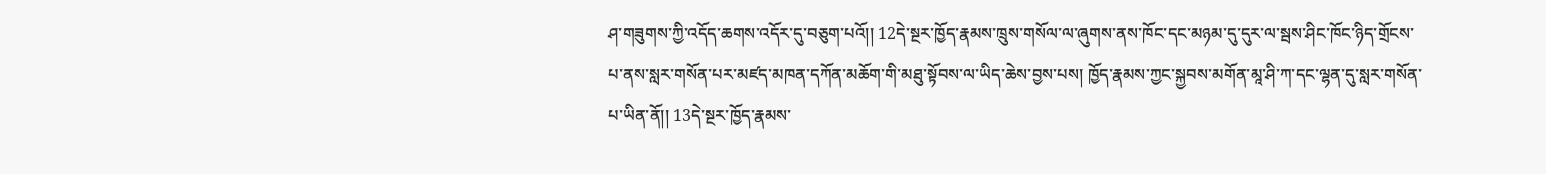ཤ་གཟུགས་ཀྱི་འདོད་ཆགས་འདོར་དུ་བཅུག་པའོ།། 12དེ་སྔར་ཁྱོད་རྣམས་ཁྲུས་གསོལ་ལ་ཞུགས་ནས་ཁོང་དང་མཉམ་དུ་དུར་ལ་སྦས་ཤིང་ཁོང་ཉིད་གྲོངས་པ་ནས་སླར་གསོན་པར་མཛད་མཁན་དཀོན་མཆོག་གི་མཐུ་སྟོབས་ལ་ཡིད་ཆེས་བྱས་པས། ཁྱོད་རྣམས་ཀྱང་སྐྱབས་མགོན་མཱ་ཤི་ཀ་དང་ལྷན་དུ་སླར་གསོན་པ་ཡིན་ནོ།། 13དེ་སྔར་ཁྱོད་རྣམས་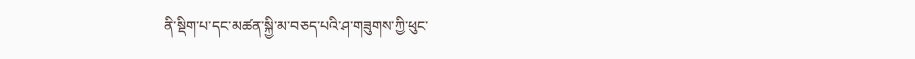ནི་སྡིག་པ་དང་མཚན་སྐྱི་མ་བཅད་པའི་ཤ་གཟུགས་ཀྱི་ཕུང་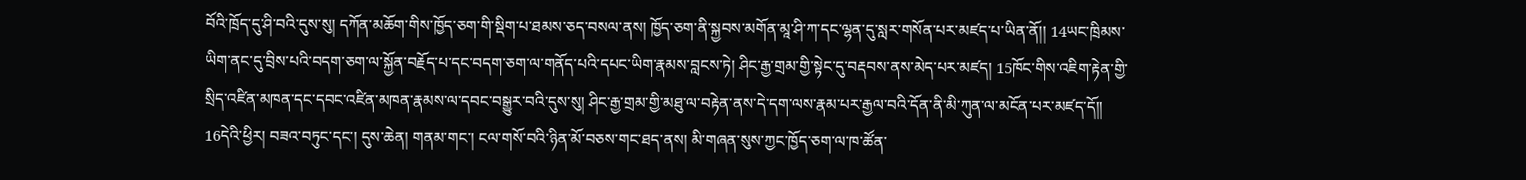བོའི་ཁྲོད་དུ་ཤི་བའི་དུས་སུ། དཀོན་མཆོག་གིས་ཁྱོད་ཅག་གི་སྡིག་པ་ཐམས་ཅད་བསལ་ནས། ཁྱོད་ཅག་ནི་སྐྱབས་མགོན་མཱ་ཤི་ཀ་དང་ལྷན་དུ་སླར་གསོན་པར་མཛད་པ་ཡིན་ནོ།། 14ཡང་ཁྲིམས་ཡིག་ནང་དུ་བྲིས་པའི་བདག་ཅག་ལ་སྐྱོན་བརྗོད་པ་དང་བདག་ཅག་ལ་གནོད་པའི་དཔང་ཡིག་རྣམས་བླངས་ཏེ། ཤིང་རྒྱ་གྲམ་གྱི་སྟེང་དུ་བརྡབས་ནས་མེད་པར་མཛད། 15ཁོང་གིས་འཇིག་རྟེན་གྱི་སྲིད་འཛིན་མཁན་དང་དབང་འཛིན་མཁན་རྣམས་ལ་དབང་བསྒྱུར་བའི་དུས་སུ། ཤིང་རྒྱ་གྲམ་གྱི་མཐུ་ལ་བརྟེན་ནས་དེ་དག་ལས་རྣམ་པར་རྒྱལ་བའི་དོན་ནི་མི་ཀུན་ལ་མངོན་པར་མཛད་དོ།། 16དེའི་ཕྱིར། བཟའ་བཏུང་དང་། དུས་ཆེན། གནམ་གང་། ངལ་གསོ་བའི་ཉིན་མོ་བཅས་གང་ཐད་ནས། མི་གཞན་སུས་ཀྱང་ཁྱོད་ཅག་ལ་ཁ་ཚོན་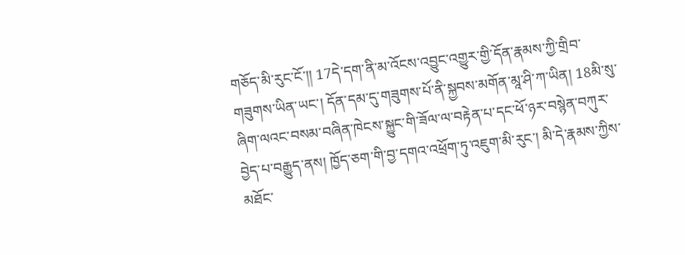གཅོད་མི་རུང་ངོ་།། 17དེ་དག་ནི་མ་འོངས་འབྱུང་འགྱུར་གྱི་དོན་རྣམས་ཀྱི་གྲིབ་གཟུགས་ཡིན་ཡང་། དོན་དམ་དུ་གཟུགས་པོ་ནི་སྐྱབས་མགོན་མཱ་ཤི་ཀ་ཡིན། 18མི་སུ་ཞིག་ལའང་བསམ་བཞིན་ཁེངས་སྐྱུང་གི་ཟོལ་ལ་བརྟེན་པ་དང་ཕོ་ཉར་བསྙེན་བཀུར་བྱེད་པ་བརྒྱུད་ནས། ཁྱོད་ཅག་གི་བྱ་དགའ་འཕྲོག་ཏུ་འཇུག་མི་རུང་། མི་དེ་རྣམས་ཀྱིས་མཐོང་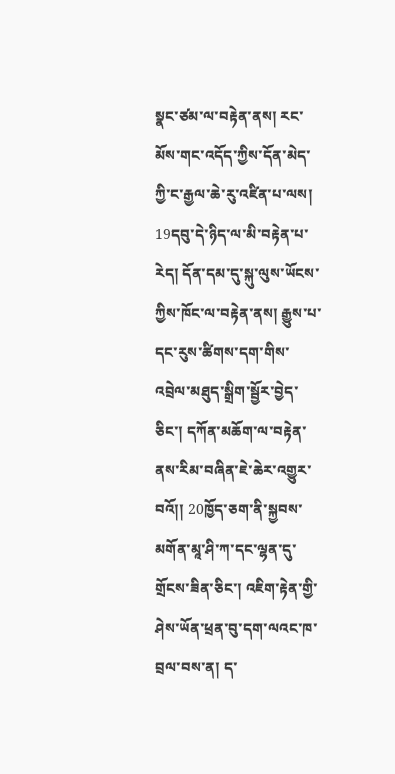སྣང་ཙམ་ལ་བརྟེན་ནས། རང་མོས་གང་འདོད་ཀྱིས་དོན་མེད་ཀྱི་ང་རྒྱལ་ཆེ་རུ་འཛིན་པ་ལས། 19དབུ་དེ་ཉིད་ལ་མི་བརྟེན་པ་རེད། དོན་དམ་དུ་སྐུ་ལུས་ཡོངས་ཀྱིས་ཁོང་ལ་བརྟེན་ནས། རྒྱུས་པ་དང་རུས་ཚིགས་དག་གིས་འབྲེལ་མཐུད་སྒྲིག་སྦྱོར་བྱེད་ཅིང་། དཀོན་མཆོག་ལ་བརྟེན་ནས་རིམ་བཞིན་ཇེ་ཆེར་འགྱུར་བའོ།། 20ཁྱོད་ཅག་ནི་སྐྱབས་མགོན་མཱ་ཤི་ཀ་དང་ལྷན་དུ་གྲོངས་ཟིན་ཅིང་། འཇིག་རྟེན་གྱི་ཤེས་ཡོན་ཕྲན་བུ་དག་ལའང་ཁ་བྲལ་བས་ན། ད་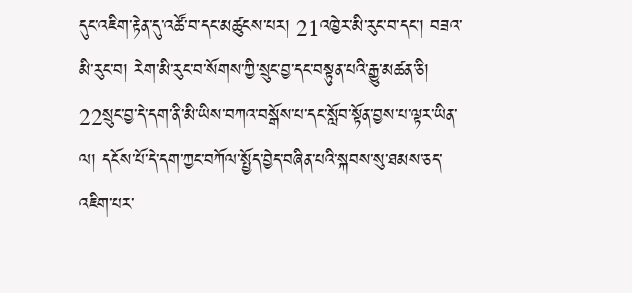དུང་འཇིག་རྟེན་དུ་འཚོ་བ་དང་མཚུངས་པར། 21འཁྱེར་མི་རུང་བ་དང་། བཟའ་མི་རུང་བ། རེག་མི་རུང་བ་སོགས་ཀྱི་སྲུང་བྱ་དང་བསྟུན་པའི་རྒྱུ་མཚན་ཅི། 22སྲུང་བྱ་དེ་དག་ནི་མི་ཡིས་བཀའ་བསྒོས་པ་དང་སློབ་སྟོན་བྱས་པ་ལྟར་ཡིན་ལ། དངོས་པོ་དེ་དག་ཀྱང་བཀོལ་སྤྱོད་བྱེད་བཞིན་པའི་སྐབས་སུ་ཐམས་ཅད་འཇིག་པར་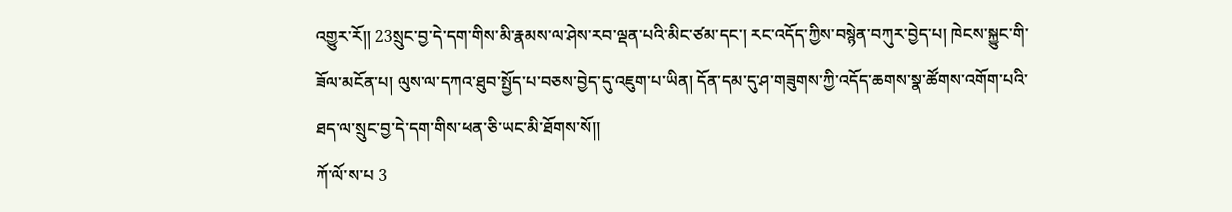འགྱུར་རོ།། 23སྲུང་བྱ་དེ་དག་གིས་མི་རྣམས་ལ་ཤེས་རབ་ལྡན་པའི་མིང་ཙམ་དང་། རང་འདོད་ཀྱིས་བསྙེན་བཀུར་བྱེད་པ། ཁེངས་སྐྱུང་གི་ཟོལ་མངོན་པ། ལུས་ལ་དཀའ་ཐུབ་སྤྱོད་པ་བཅས་བྱེད་དུ་འཇུག་པ་ཡིན། དོན་དམ་དུ་ཤ་གཟུགས་ཀྱི་འདོད་ཆགས་སྣ་ཚོགས་འགོག་པའི་ཐད་ལ་སྲུང་བྱ་དེ་དག་གིས་ཕན་ཅི་ཡང་མི་ཐོགས་སོ།།
ཀོ་ལོ་ས་པ 3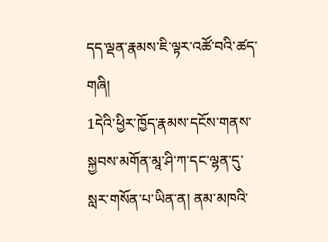དད་ལྡན་རྣམས་ཇི་ལྟར་འཚོ་བའི་ཚད་གཞི།
1དེའི་ཕྱིར་ཁྱོད་རྣམས་དངོས་གནས་སྐྱབས་མགོན་མཱ་ཤི་ཀ་དང་ལྷན་དུ་སླར་གསོན་པ་ཡིན་ན། ནམ་མཁའི་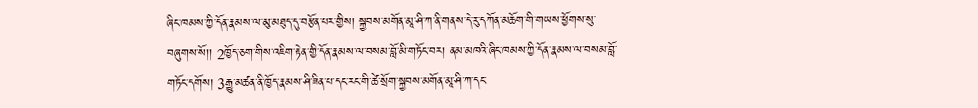ཞིང་ཁམས་ཀྱི་དོན་རྣམས་ལ་མུ་མཐུད་དུ་བརྩོན་པར་གྱིས། སྐྱབས་མགོན་མཱ་ཤི་ཀ་ནི་གནས་དེ་རུ་དཀོན་མཆོག་གི་གཡས་ཕྱོགས་སུ་བཞུགས་སོ།། 2ཁྱོད་ཅག་གིས་འཇིག་རྟེན་གྱི་དོན་རྣམས་ལ་བསམ་བློ་མི་གཏོང་བར། ནམ་མཁའི་ཞིང་ཁམས་ཀྱི་དོན་རྣམས་ལ་བསམ་བློ་གཏོང་དགོས། 3རྒྱུ་མཚན་ནི་ཁྱོད་རྣམས་ཤི་ཟིན་པ་དང་རང་གི་ཚེ་སྲོག་སྐྱབས་མགོན་མཱ་ཤི་ཀ་དང་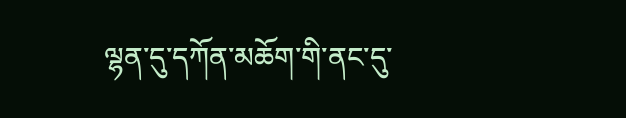ལྷན་དུ་དཀོན་མཆོག་གི་ནང་དུ་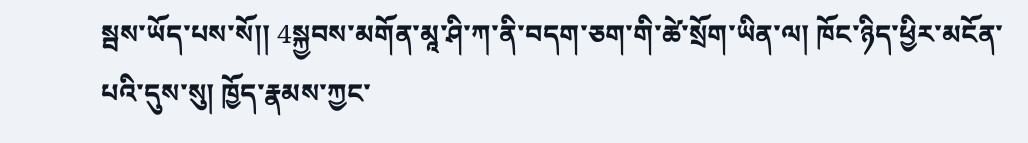སྦས་ཡོད་པས་སོ།། 4སྐྱབས་མགོན་མཱ་ཤི་ཀ་ནི་བདག་ཅག་གི་ཚེ་སྲོག་ཡིན་ལ། ཁོང་ཉིད་ཕྱིར་མངོན་པའི་དུས་སུ། ཁྱོད་རྣམས་ཀྱང་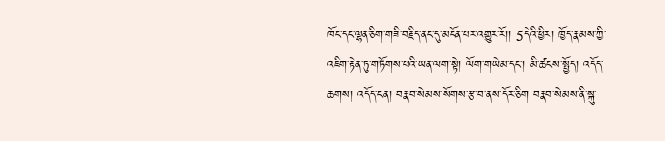ཁོང་དང་ལྷན་ཅིག་གཟི་བརྗིད་ནང་དུ་མངོན་པར་འགྱུར་རོ།། 5དེའི་ཕྱིར། ཁྱོད་རྣམས་ཀྱི་འཇིག་རྟེན་ཏུ་གཏོགས་པའི་ཡན་ལག་སྟེ། ལོག་གཡེམ་དང་། མི་ཚངས་སྤྱོད། འདོད་ཆགས། འདོད་ངན། བརྣབ་སེམས་སོགས་རྩ་བ་ནས་དོར་ཅིག བརྣབ་སེམས་ནི་སྐུ་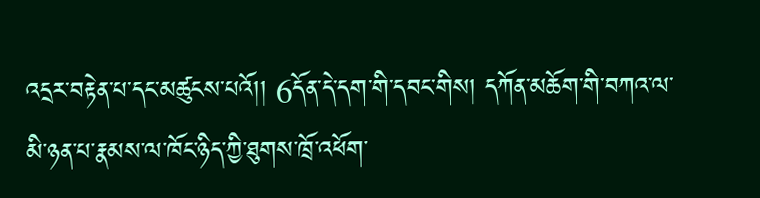འདྲར་བརྟེན་པ་དང་མཚུངས་པའོ།། 6དོན་དེ་དག་གི་དབང་གིས། དཀོན་མཆོག་གི་བཀའ་ལ་མི་ཉན་པ་རྣམས་ལ་ཁོང་ཉིད་ཀྱི་ཐུགས་ཁྲོ་འཕོག་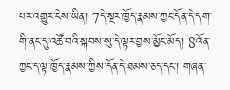པར་འགྱུར་ངེས་ཡིན། 7དེ་སྔར་ཁྱོད་རྣམས་ཀྱང་དོན་དེ་དག་གི་ནང་དུ་འཚོ་བའི་སྐབས་སུ་དེ་ལྟར་བྱས་མྱོང་མོད། 8འོན་ཀྱང་ད་ལྟ་ཁྱོད་རྣམས་ཀྱིས་དོན་དེ་ཐམས་ཅད་དང་། གཞན་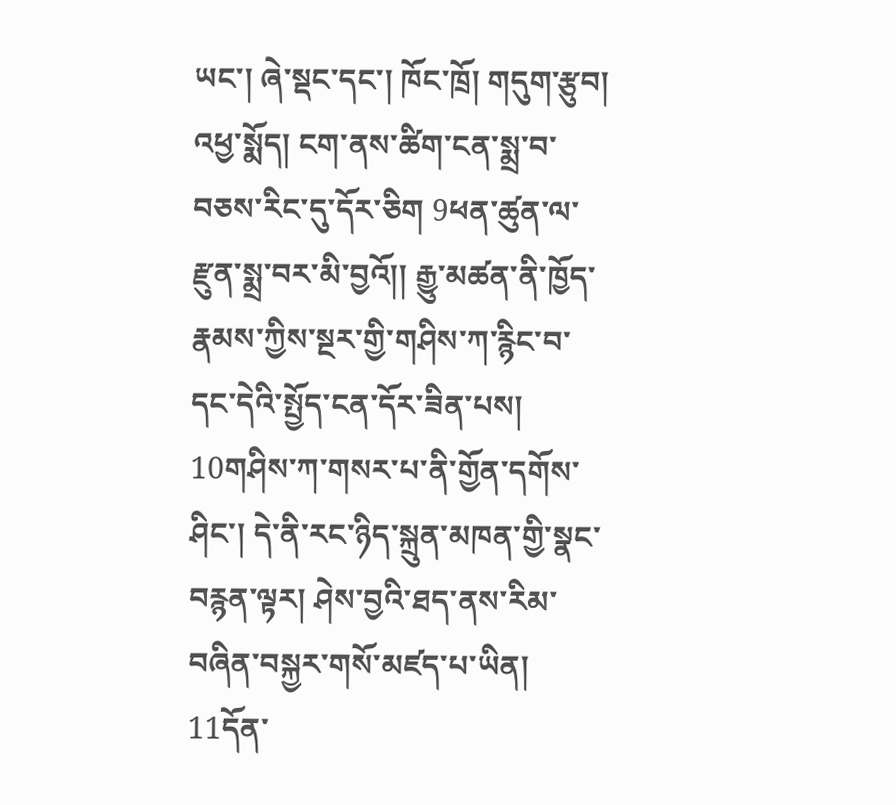ཡང་། ཞེ་སྡང་དང་། ཁོང་ཁྲོ། གདུག་རྩུབ། འཕྱ་སྨོད། ངག་ནས་ཚིག་ངན་སྨྲ་བ་བཅས་རིང་དུ་དོར་ཅིག 9ཕན་ཚུན་ལ་རྫུན་སྨྲ་བར་མི་བྱའོ།། རྒྱུ་མཚན་ནི་ཁྱོད་རྣམས་ཀྱིས་སྔར་གྱི་གཤིས་ཀ་རྙིང་བ་དང་དེའི་སྤྱོད་ངན་དོར་ཟིན་པས། 10གཤིས་ཀ་གསར་པ་ནི་གྱོན་དགོས་ཤིང་། དེ་ནི་རང་ཉིད་སྐྲུན་མཁན་གྱི་སྣང་བརྙན་ལྟར། ཤེས་བྱའི་ཐད་ནས་རིམ་བཞིན་བསྐྱར་གསོ་མཛད་པ་ཡིན། 11དོན་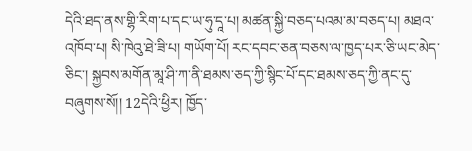དེའི་ཐད་ནས་གྷི་རིག་པ་དང་ཡ་ཧུ་དཱ་པ། མཚན་སྐྱི་བཅད་པའམ་མ་བཅད་པ། མཐའ་འཁོབ་པ། སི་ཁེའུ་ཐེ་ཟི་པ། གཡོག་པོ། རང་དབང་ཅན་བཅས་ལ་ཁྱད་པར་ཅི་ཡང་མེད་ཅིང་། སྐྱབས་མགོན་མཱ་ཤི་ཀ་ནི་ཐམས་ཅད་ཀྱི་སྙིང་པོ་དང་ཐམས་ཅད་ཀྱི་ནང་དུ་བཞུགས་སོ།། 12དེའི་ཕྱིར། ཁྱོད་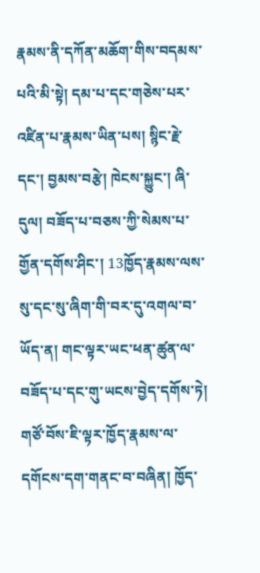རྣམས་ནི་དཀོན་མཆོག་གིས་བདམས་པའི་མི་སྟེ། དམ་པ་དང་གཅེས་པར་འཛིན་པ་རྣམས་ཡིན་པས། སྙིང་རྗེ་དང་། བྱམས་བརྩེ། ཁེངས་སྐྱུང་། ཞི་དུལ། བཟོད་པ་བཅས་ཀྱི་སེམས་པ་གྱོན་དགོས་ཤིང་། 13ཁྱོད་རྣམས་ལས་སུ་དང་སུ་ཞིག་གི་བར་དུ་འགལ་བ་ཡོད་ན། གང་ལྟར་ཡང་ཕན་ཚུན་ལ་བཟོད་པ་དང་གུ་ཡངས་བྱེད་དགོས་ཏེ། གཙོ་བོས་ཇི་ལྟར་ཁྱོད་རྣམས་ལ་དགོངས་དག་གནང་བ་བཞིན། ཁྱོད་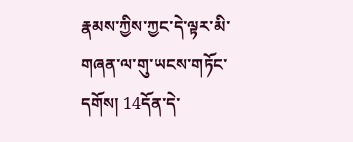རྣམས་ཀྱིས་ཀྱང་དེ་ལྟར་མི་གཞན་ལ་གུ་ཡངས་གཏོང་དགོས། 14དོན་དེ་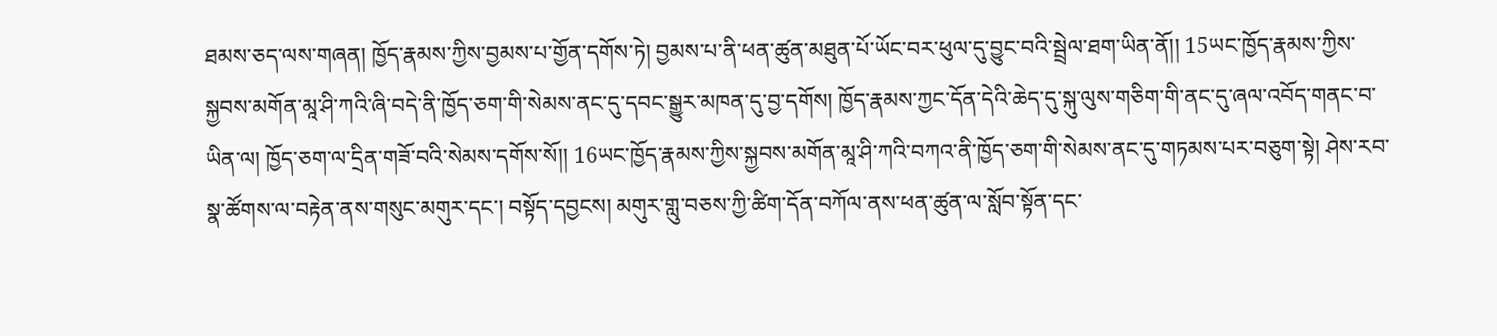ཐམས་ཅད་ལས་གཞན། ཁྱོད་རྣམས་ཀྱིས་བྱམས་པ་གྱོན་དགོས་ཏེ། བྱམས་པ་ནི་ཕན་ཚུན་མཐུན་པོ་ཡོང་བར་ཕུལ་དུ་བྱུང་བའི་སྦྲེལ་ཐག་ཡིན་ནོ།། 15ཡང་ཁྱོད་རྣམས་ཀྱིས་སྐྱབས་མགོན་མཱ་ཤི་ཀའི་ཞི་བདེ་ནི་ཁྱོད་ཅག་གི་སེམས་ནང་དུ་དབང་སྒྱུར་མཁན་དུ་བྱ་དགོས། ཁྱོད་རྣམས་ཀྱང་དོན་དེའི་ཆེད་དུ་སྐུ་ལུས་གཅིག་གི་ནང་དུ་ཞལ་འབོད་གནང་བ་ཡིན་ལ། ཁྱོད་ཅག་ལ་དྲིན་གཟོ་བའི་སེམས་དགོས་སོ།། 16ཡང་ཁྱོད་རྣམས་ཀྱིས་སྐྱབས་མགོན་མཱ་ཤི་ཀའི་བཀའ་ནི་ཁྱོད་ཅག་གི་སེམས་ནང་དུ་གཏམས་པར་བཅུག་སྟེ། ཤེས་རབ་སྣ་ཚོགས་ལ་བརྟེན་ནས་གསུང་མགུར་དང་། བསྟོད་དབྱངས། མགུར་གླུ་བཅས་ཀྱི་ཚིག་དོན་བཀོལ་ནས་ཕན་ཚུན་ལ་སློབ་སྟོན་དང་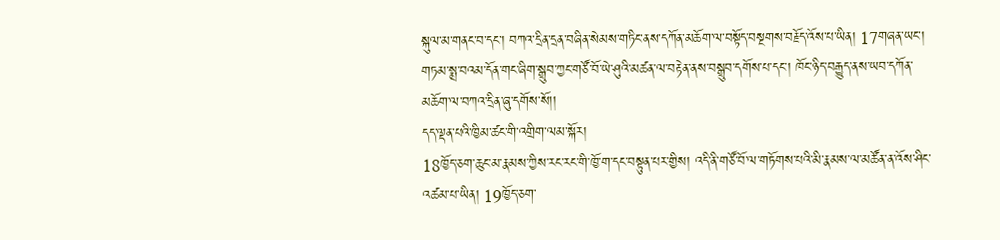སྐུལ་མ་གནང་བ་དང་། བཀའ་དྲིན་དྲན་བཞིན་སེམས་གཏིང་ནས་དཀོན་མཆོག་ལ་བསྟོད་བསྔགས་བརྗོད་འོས་པ་ཡིན། 17གཞན་ཡང་། གཏམ་སྨྲ་བའམ་དོན་གང་ཞིག་སྒྲུབ་ཀྱང་གཙོ་བོ་ཡེ་ཤུའི་མཚན་ལ་བརྟེན་ནས་བསྒྲུབ་དགོས་པ་དང་། ཁོང་ཉིད་བརྒྱུད་ནས་ཡབ་དཀོན་མཆོག་ལ་བཀའ་དྲིན་ཞུ་དགོས་སོ།།
དད་ལྡན་པའི་ཁྱིམ་ཚང་གི་འགྲིག་ལམ་སྐོར།
18ཁྱོད་ཅག་ཆུང་མ་རྣམས་ཀྱིས་རང་རང་གི་ཁྱོ་ག་དང་བསྟུན་པར་གྱིས། འདི་ནི་གཙོ་བོ་ལ་གཏོགས་པའི་མི་རྣམས་ལ་མཚོན་ན་འོས་ཤིང་འཚམ་པ་ཡིན། 19ཁྱོད་ཅག་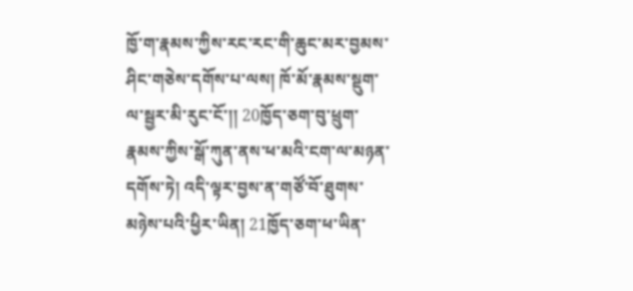ཁྱོ་ག་རྣམས་ཀྱིས་རང་རང་གི་ཆུང་མར་བྱམས་ཤིང་གཅེས་དགོས་པ་ལས། ཁོ་མོ་རྣམས་སྡུག་ལ་སྦྱར་མི་རུང་ངོ་།། 20ཁྱོད་ཅག་བུ་ཕྲུག་རྣམས་ཀྱིས་སྒོ་ཀུན་ནས་ཕ་མའི་ངག་ལ་མཉན་དགོས་ཏེ། འདི་ལྟར་བྱས་ན་གཙོ་བོ་ཐུགས་མཉེས་པའི་ཕྱིར་ཡིན། 21ཁྱོད་ཅག་ཕ་ཡིན་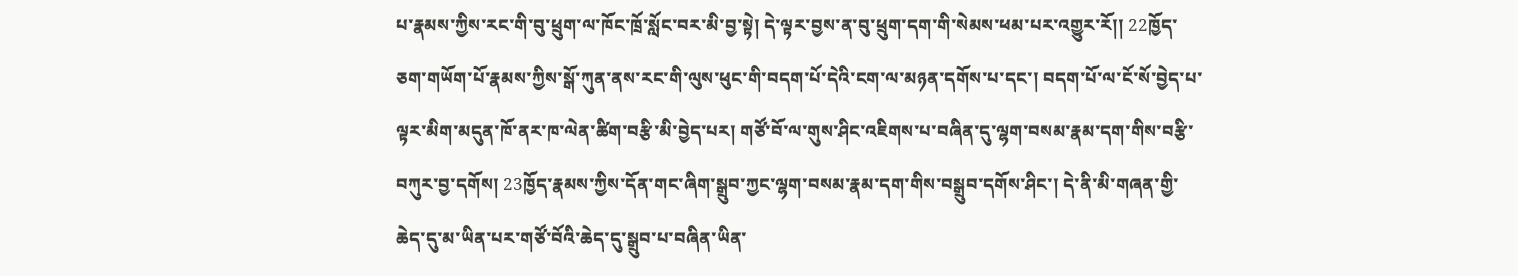པ་རྣམས་ཀྱིས་རང་གི་བུ་ཕྲུག་ལ་ཁོང་ཁྲོ་སློང་བར་མི་བྱ་སྟེ། དེ་ལྟར་བྱས་ན་བུ་ཕྲུག་དག་གི་སེམས་ཕམ་པར་འགྱུར་རོ།། 22ཁྱོད་ཅག་གཡོག་པོ་རྣམས་ཀྱིས་སྒོ་ཀུན་ནས་རང་གི་ལུས་ཕུང་གི་བདག་པོ་དེའི་ངག་ལ་མཉན་དགོས་པ་དང་། བདག་པོ་ལ་ངོ་སོ་བྱེད་པ་ལྟར་མིག་མདུན་ཁོ་ནར་ཁ་ལེན་ཚིག་བརྩི་མི་བྱེད་པར། གཙོ་བོ་ལ་གུས་ཤིང་འཇིགས་པ་བཞིན་དུ་ལྷག་བསམ་རྣམ་དག་གིས་བརྩི་བཀུར་བྱ་དགོས། 23ཁྱོད་རྣམས་ཀྱིས་དོན་གང་ཞིག་སྒྲུབ་ཀྱང་ལྷག་བསམ་རྣམ་དག་གིས་བསྒྲུབ་དགོས་ཤིང་། དེ་ནི་མི་གཞན་གྱི་ཆེད་དུ་མ་ཡིན་པར་གཙོ་བོའི་ཆེད་དུ་སྒྲུབ་པ་བཞིན་ཡིན་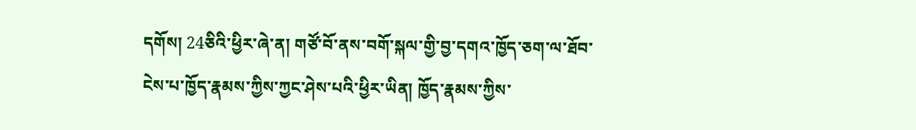དགོས། 24ཅིའི་ཕྱིར་ཞེ་ན། གཙོ་བོ་ནས་བགོ་སྐལ་གྱི་བྱ་དགའ་ཁྱོད་ཅག་ལ་ཐོབ་ངེས་པ་ཁྱོད་རྣམས་ཀྱིས་ཀྱང་ཤེས་པའི་ཕྱིར་ཡིན། ཁྱོད་རྣམས་ཀྱིས་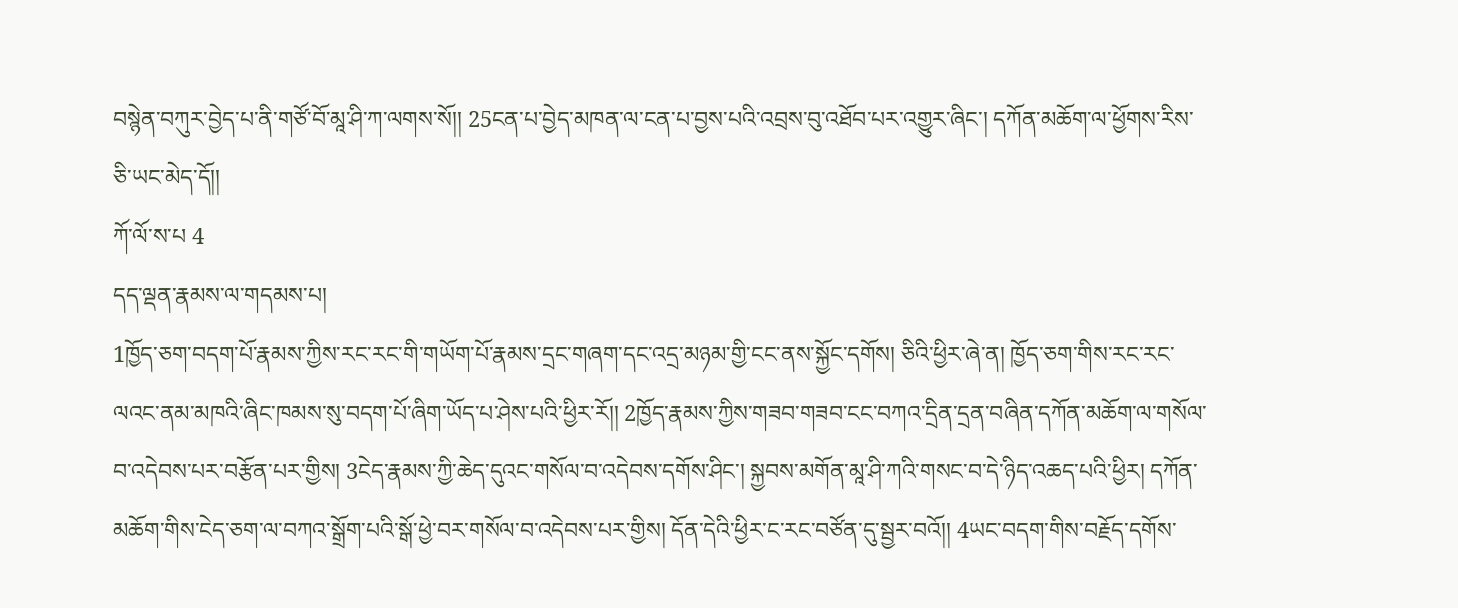བསྙེན་བཀུར་བྱེད་པ་ནི་གཙོ་བོ་མཱ་ཤི་ཀ་ལགས་སོ།། 25ངན་པ་བྱེད་མཁན་ལ་ངན་པ་བྱས་པའི་འབྲས་བུ་འཐོབ་པར་འགྱུར་ཞིང་། དཀོན་མཆོག་ལ་ཕྱོགས་རིས་ཅི་ཡང་མེད་དོ།།
ཀོ་ལོ་ས་པ 4
དད་ལྡན་རྣམས་ལ་གདམས་པ།
1ཁྱོད་ཅག་བདག་པོ་རྣམས་ཀྱིས་རང་རང་གི་གཡོག་པོ་རྣམས་དྲང་གཞག་དང་འདྲ་མཉམ་གྱི་ངང་ནས་སྐྱོང་དགོས། ཅིའི་ཕྱིར་ཞེ་ན། ཁྱོད་ཅག་གིས་རང་རང་ལའང་ནམ་མཁའི་ཞིང་ཁམས་སུ་བདག་པོ་ཞིག་ཡོད་པ་ཤེས་པའི་ཕྱིར་རོ།། 2ཁྱོད་རྣམས་ཀྱིས་གཟབ་གཟབ་ངང་བཀའ་དྲིན་དྲན་བཞིན་དཀོན་མཆོག་ལ་གསོལ་བ་འདེབས་པར་བརྩོན་པར་གྱིས། 3ངེད་རྣམས་ཀྱི་ཆེད་དུའང་གསོལ་བ་འདེབས་དགོས་ཤིང་། སྐྱབས་མགོན་མཱ་ཤི་ཀའི་གསང་བ་དེ་ཉིད་འཆད་པའི་ཕྱིར། དཀོན་མཆོག་གིས་ངེད་ཅག་ལ་བཀའ་སྒྲོག་པའི་སྒོ་ཕྱེ་བར་གསོལ་བ་འདེབས་པར་གྱིས། དོན་དེའི་ཕྱིར་ང་རང་བཙོན་དུ་སྦྱར་བའོ།། 4ཡང་བདག་གིས་བརྗོད་དགོས་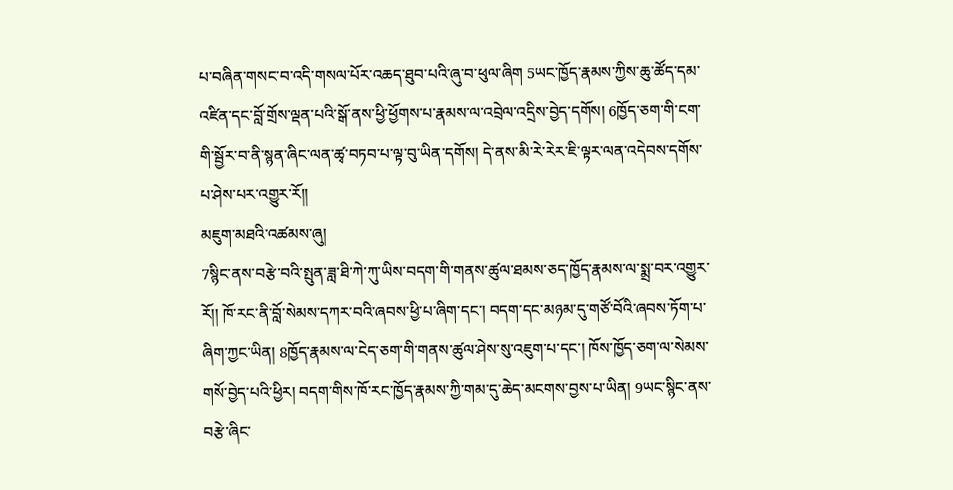པ་བཞིན་གསང་བ་འདི་གསལ་པོར་འཆད་ཐུབ་པའི་ཞུ་བ་ཕུལ་ཞིག 5ཡང་ཁྱོད་རྣམས་ཀྱིས་ཆུ་ཚོད་དམ་འཛིན་དང་བློ་གྲོས་ལྡན་པའི་སྒོ་ནས་ཕྱི་ཕྱོགས་པ་རྣམས་ལ་འབྲེལ་འདྲིས་བྱེད་དགོས། 6ཁྱོད་ཅག་གི་ངག་གི་སྦྱོར་བ་ནི་སྙན་ཞིང་ལན་ཚྭ་བཏབ་པ་ལྟ་བུ་ཡིན་དགོས། དེ་ནས་མི་རེ་རེར་ཇི་ལྟར་ལན་འདེབས་དགོས་པ་ཤེས་པར་འགྱུར་རོ།།
མཇུག་མཐའི་འཚམས་ཞུ།
7སྙིང་ནས་བརྩེ་བའི་སྤུན་ཟླ་ཐི་ཀེ་ཀུ་ཡིས་བདག་གི་གནས་ཚུལ་ཐམས་ཅད་ཁྱོད་རྣམས་ལ་སྨྲ་བར་འགྱུར་རོ།། ཁོ་རང་ནི་བློ་སེམས་དཀར་བའི་ཞབས་ཕྱི་པ་ཞིག་དང་། བདག་དང་མཉམ་དུ་གཙོ་བོའི་ཞབས་ཏོག་པ་ཞིག་ཀྱང་ཡིན། 8ཁྱོད་རྣམས་ལ་ངེད་ཅག་གི་གནས་ཚུལ་ཤེས་སུ་འཇུག་པ་དང་། ཁོས་ཁྱོད་ཅག་ལ་སེམས་གསོ་བྱེད་པའི་ཕྱིར། བདག་གིས་ཁོ་རང་ཁྱོད་རྣམས་ཀྱི་གམ་དུ་ཆེད་མངགས་བྱས་པ་ཡིན། 9ཡང་སྙིང་ནས་བརྩེ་ཞིང་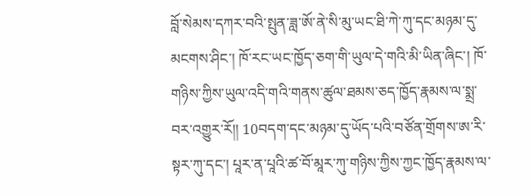བློ་སེམས་དཀར་བའི་སྤུན་ཟླ་ཨོ་ནེ་སི་མུ་ཡང་ཐི་ཀེ་ཀུ་དང་མཉམ་དུ་མངགས་ཤིང་། ཁོ་རང་ཡང་ཁྱོད་ཅག་གི་ཡུལ་དེ་གའི་མི་ཡིན་ཞིང་། ཁོ་གཉིས་ཀྱིས་ཡུལ་འདི་གའི་གནས་ཚུལ་ཐམས་ཅད་ཁྱོད་རྣམས་ལ་སྨྲ་བར་འགྱུར་རོ།། 10བདག་དང་མཉམ་དུ་ཡོད་པའི་བཙོན་གྲོགས་ཨ་རི་སྟར་ཀུ་དང་། པཱར་ན་པཱའི་ཚ་བོ་མཱར་ཀུ་གཉིས་ཀྱིས་ཀྱང་ཁྱོད་རྣམས་ལ་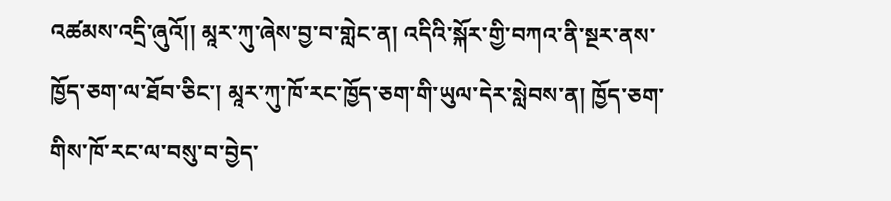འཚམས་འདྲི་ཞུའོ།། མཱར་ཀུ་ཞེས་བྱ་བ་གླེང་ན། འདིའི་སྐོར་གྱི་བཀའ་ནི་སྔར་ནས་ཁྱོད་ཅག་ལ་ཐོབ་ཅིང་། མཱར་ཀུ་ཁོ་རང་ཁྱོད་ཅག་གི་ཡུལ་དེར་སླེབས་ན། ཁྱོད་ཅག་གིས་ཁོ་རང་ལ་བསུ་བ་བྱེད་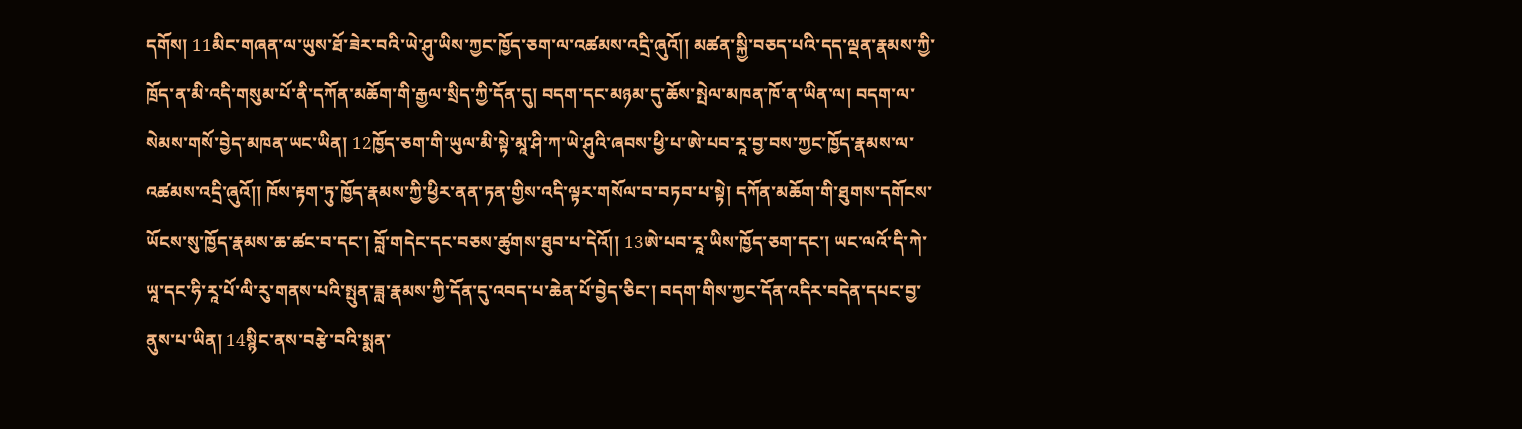དགོས། 11མིང་གཞན་ལ་ཡུས་ཐོ་ཟེར་བའི་ཡེ་ཤུ་ཡིས་ཀྱང་ཁྱོད་ཅག་ལ་འཚམས་འདྲི་ཞུའོ།། མཚན་སྐྱི་བཅད་པའི་དད་ལྡན་རྣམས་ཀྱི་ཁྲོད་ན་མི་འདི་གསུམ་པོ་ནི་དཀོན་མཆོག་གི་རྒྱལ་སྲིད་ཀྱི་དོན་དུ། བདག་དང་མཉམ་དུ་ཆོས་སྤེལ་མཁན་ཁོ་ན་ཡིན་ལ། བདག་ལ་སེམས་གསོ་བྱེད་མཁན་ཡང་ཡིན། 12ཁྱོད་ཅག་གི་ཡུལ་མི་སྟེ་མཱ་ཤི་ཀ་ཡེ་ཤུའི་ཞབས་ཕྱི་པ་ཨེ་པབ་རཱ་བྱ་བས་ཀྱང་ཁྱོད་རྣམས་ལ་འཚམས་འདྲི་ཞུའོ།། ཁོས་རྟག་ཏུ་ཁྱོད་རྣམས་ཀྱི་ཕྱིར་ནན་ཏན་གྱིས་འདི་ལྟར་གསོལ་བ་བཏབ་པ་སྟེ། དཀོན་མཆོག་གི་ཐུགས་དགོངས་ཡོངས་སུ་ཁྱོད་རྣམས་ཆ་ཚང་བ་དང་། བློ་གདེང་དང་བཅས་ཚུགས་ཐུབ་པ་དེའོ།། 13ཨེ་པབ་རཱ་ཡིས་ཁྱོད་ཅག་དང་། ཡང་ལའོ་དི་ཀེ་ཡཱ་དང་ཧི་རཱ་པོ་ལི་རུ་གནས་པའི་སྤུན་ཟླ་རྣམས་ཀྱི་དོན་དུ་འབད་པ་ཆེན་པོ་བྱེད་ཅིང་། བདག་གིས་ཀྱང་དོན་འདིར་བདེན་དཔང་བྱ་ནུས་པ་ཡིན། 14སྙིང་ནས་བརྩེ་བའི་སྨན་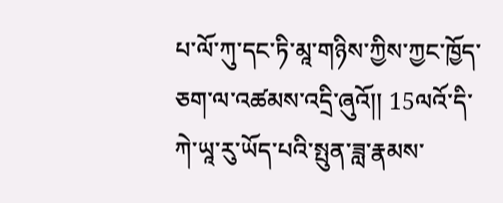པ་ལོ་ཀུ་དང་ཏི་མཱ་གཉིས་ཀྱིས་ཀྱང་ཁྱོད་ཅག་ལ་འཚམས་འདྲི་ཞུའོ།། 15ལའོ་དི་ཀེ་ཡཱ་རུ་ཡོད་པའི་སྤུན་ཟླ་རྣམས་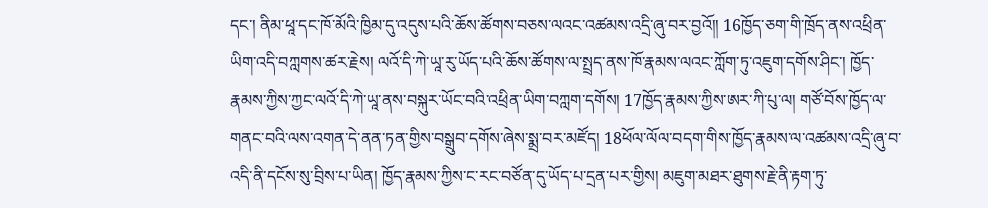དང་། ནིམ་ཕཱ་དང་ཁོ་མོའི་ཁྱིམ་དུ་འདུས་པའི་ཆོས་ཚོགས་བཅས་ལའང་འཚམས་འདྲི་ཞུ་བར་བྱའོ།། 16ཁྱོད་ཅག་གི་ཁྲོད་ནས་འཕྲིན་ཡིག་འདི་བཀླགས་ཚར་རྗེས། ལའོ་དི་ཀེ་ཡཱ་རུ་ཡོད་པའི་ཆོས་ཚོགས་ལ་སྤྲད་ནས་ཁོ་རྣམས་ལའང་ཀློག་ཏུ་འཇུག་དགོས་ཤིང་། ཁྱོད་རྣམས་ཀྱིས་ཀྱང་ལའོ་དི་ཀེ་ཡཱ་ནས་བསྐུར་ཡོང་བའི་འཕྲིན་ཡིག་བཀླག་དགོས། 17ཁྱོད་རྣམས་ཀྱིས་ཨར་ཀི་པུ་ལ། གཙོ་བོས་ཁྱོད་ལ་གནང་བའི་ལས་འགན་དེ་ནན་ཏན་གྱིས་བསྒྲུབ་དགོས་ཞེས་སྨྲ་བར་མཛོད། 18ཕོལ་ལོལ་བདག་གིས་ཁྱོད་རྣམས་ལ་འཚམས་འདྲི་ཞུ་བ་འདི་ནི་དངོས་སུ་བྲིས་པ་ཡིན། ཁྱོད་རྣམས་ཀྱིས་ང་རང་བཙོན་དུ་ཡོད་པ་དྲན་པར་གྱིས། མཇུག་མཐར་ཐུགས་རྗེ་ནི་རྟག་ཏུ་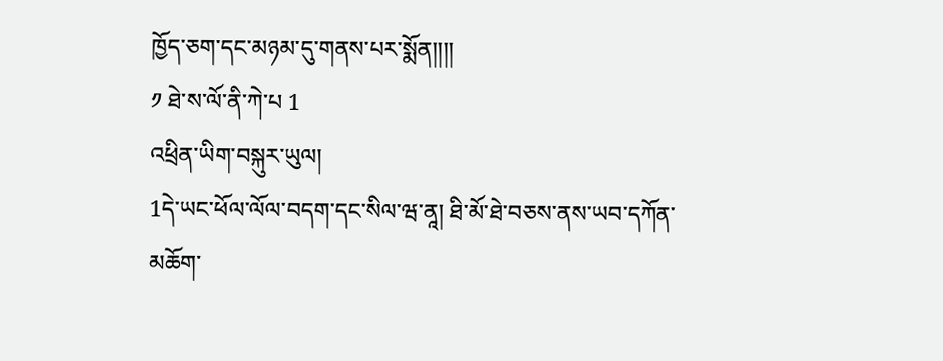ཁྱོད་ཅག་དང་མཉམ་དུ་གནས་པར་སྨོན།།།།
༡ ཐེ་ས་ལོ་ནི་ཀེ་པ 1
འཕྲིན་ཡིག་བསྐུར་ཡུལ།
1དེ་ཡང་ཕོལ་ལོལ་བདག་དང་སིལ་ཝ་ནཱ། ཐི་མོ་ཐེ་བཅས་ནས་ཡབ་དཀོན་མཆོག་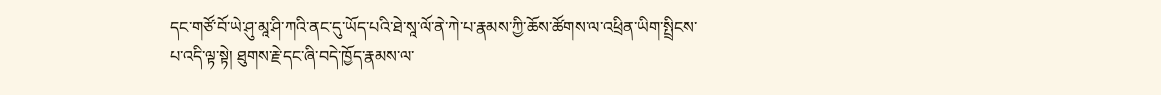དང་གཙོ་བོ་ཡེ་ཤུ་མཱ་ཤི་ཀའི་ནང་དུ་ཡོད་པའི་ཐེ་སཱ་ལོ་ནེ་ཀེ་པ་རྣམས་ཀྱི་ཆོས་ཚོགས་ལ་འཕྲིན་ཡིག་སྤྲིངས་པ་འདི་ལྟ་སྟེ། ཐུགས་རྗེ་དང་ཞི་བདེ་ཁྱོད་རྣམས་ལ་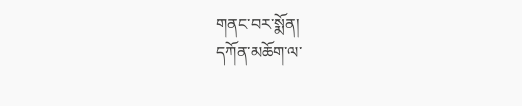གནང་བར་སྨོན།
དཀོན་མཆོག་ལ་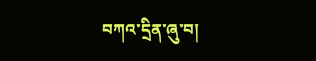བཀའ་དྲིན་ཞུ་བ།